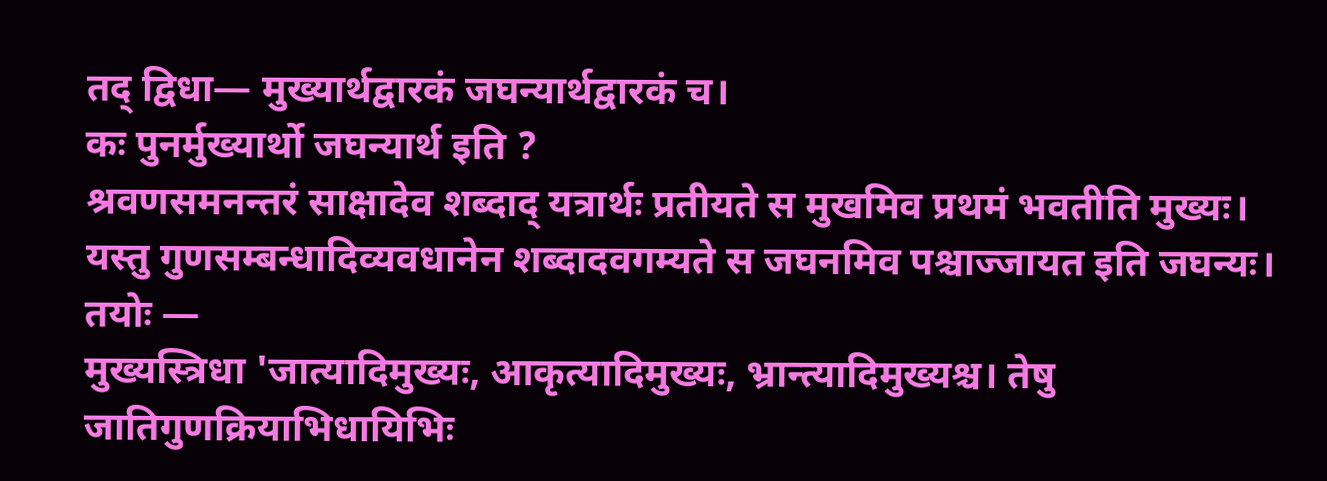तद् द्विधा— मुख्यार्थद्वारकं जघन्यार्थद्वारकं च।
कः पुनर्मुख्यार्थो जघन्यार्थ इति ?
श्रवणसमनन्तरं साक्षादेव शब्दाद् यत्रार्थः प्रतीयते स मुखमिव प्रथमं भवतीति मुख्यः।
यस्तु गुणसम्बन्धादिव्यवधानेन शब्दादवगम्यते स जघनमिव पश्चाज्जायत इति जघन्यः। तयोः —
मुख्यस्त्रिधा 'जात्यादिमुख्यः, आकृत्यादिमुख्यः, भ्रान्त्यादिमुख्यश्च। तेषु
जातिगुणक्रियाभिधायिभिः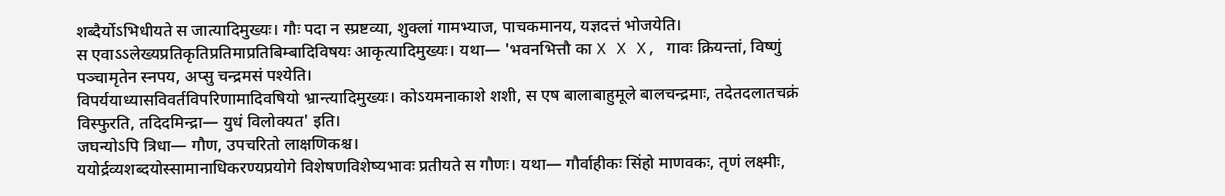शब्दैर्योऽभिधीयते स जात्यादिमुख्यः। गौः पदा न स्प्रष्टव्या, शुक्लां गामभ्याज, पाचकमानय, यज्ञदत्तं भोजयेति।
स एवाऽऽलेख्यप्रतिकृतिप्रतिमाप्रतिबिम्बादिविषयः आकृत्यादिमुख्यः। यथा— 'भवनभित्तौ का X X X, गावः क्रियन्तां, विष्णुं पञ्चामृतेन स्नपय, अप्सु चन्द्रमसं पश्येति।
विपर्ययाध्यासविवर्तविपरिणामादिवषियो भ्रान्त्यादिमुख्यः। कोऽयमनाकाशे शशी, स एष बालाबाहुमूले बालचन्द्रमाः, तदेतदलातचक्रं विस्फुरति, तदिदमिन्द्रा— युधं विलोक्यत' इति।
जघन्योऽपि त्रिधा— गौण, उपचरितो लाक्षणिकश्च।
ययोर्द्रव्यशब्दयोस्सामानाधिकरण्यप्रयोगे विशेषणविशेष्यभावः प्रतीयते स गौणः। यथा— गौर्वाहीकः सिंहो माणवकः, तृणं लक्ष्मीः,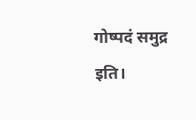गोष्पदं समुद्र इति।